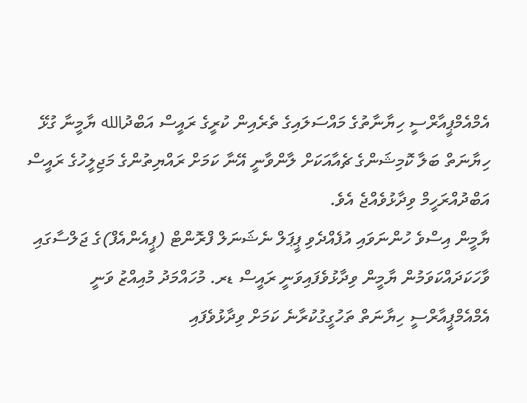އެމްއެމްޕީއާރްސީ ހިޔާނާތުގެ މައްސަލައިގެ ތެރެއިން ކުރީގެ ރައީސް އަބްދުالله ޔާމީނާ ގުޅޭ ހިޔާނަތް ބަލާ ކޮމިޝަންގެ ޗެއާއަކަށް ލާންވާނީ އޭނާ ކަމަށް ރައްޔިތުންގެ މަޖިލީހުގެ ރައީސް އަބްދުއްރަހީމް ވިދާޅުވެއްޖެ އެވެ.
ޔާމީން އިސްވެ ހުންނަވައި އުފެއްދެވި ޕީޕަލް ނެޝަނަލް ފްރޮންޓް (ޕީއެންއެފް)ގެ ޖަލްސާގައި ވާހަކަދައްކަވަމުން ޔާމީން ވިދާޅުވެފައިވަނީ ރައީސް ޑރ. މުހައްމަދު މުއިއްޒު ވަނީ އެމްއެމްޕީއާރްސީ ހިޔާނަތް ތަހުގީގުކުރާނެ ކަމަށް ވިދާޅުވެފައި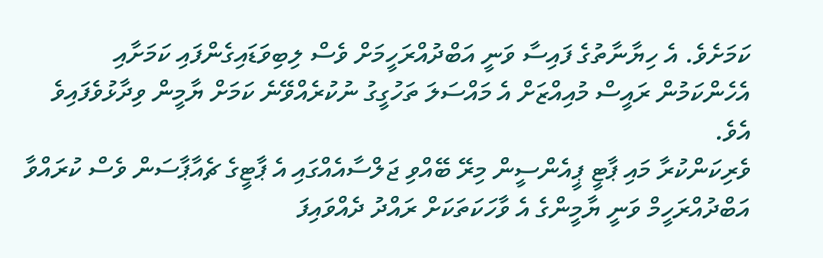ކަމަށެވެ. އެ ހިޔާނާތުގެ ފައިސާ ވަނީ އަބްދުއްރަހީމަށް ވެސް ލިބިވަޑައިގެންފައި ކަމަށާއި އެހެންކަމުން ރައީސް މުއިއްޒަށް އެ މައްސަލަ ތަހުގީގު ނުކުރެއްވޭނެ ކަމަށް ޔާމީން ވިދާޅުވެފައިވެ އެވެ.
ވެރިކަންކުރާ މައި ޕާޓީ ޕީއެންސީން މިރޭ ބޭއްވި ޖަލްސާއެއްގައި އެ ޕާޓީގެ ޗެއާޕާސަން ވެސް ކުރައްވާ އަބްދުއްރަހީމް ވަނީ ޔާމީންގެ އެ ވާހަކަތަކަށް ރައްދު ދެއްވައިފަ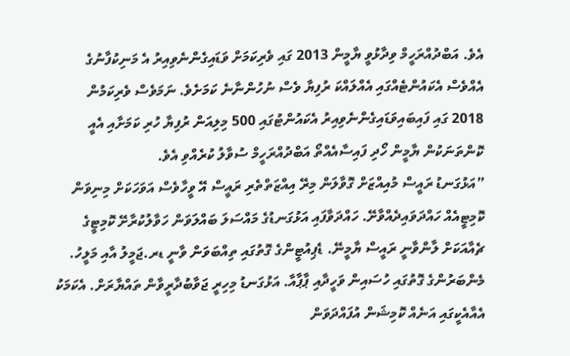އެވެ. އަބްދުއްރަހީމް ވިދާޅުވީ ޔާމީން 2013 ގައި ވެރިކަމަށް ވަޑައިގެންނެވިއިރު އެ މަނިކުފާނުގެ އެއްވެސް އެކައުންޓެއްގައި އެއްލައްކަ ރުފިޔާ ވެސް ނުހުންނާނެ ކަމަށެވެ. ނަމަވެސް ވެރިކަމުން 2018 ގައި ފައިބައިވަޑައިގެންނެވިއިރު އެކައުންޓުގައި 500 މިލިއަން ރުފިޔާ ހުރި ކަމަށާއި އެއީ ކޮންތަނަކުން ޔާމީން ހޯދި ފައިސާއެއްތޯ އަބްދުއްރަހީމް ސުވާލު ކުރެއްވި އެވެ.
”އަޅުގަނޑު ރައީސް މުއިއްޒަށް ގޮވާލަން މިރޭ އިއްޒަތްތެރި ރައީސް އޭ ވީހާވެސް އަވަހަކަށް މިނިވަން ކޮމިޓީއެއް ހައްދަވައިދެއްވާށޭ. ހައްދަވާފައި އަޅުގަނޑުގެ މައްސަލަ ބައްލަވަން ހަވާލުކުރާށޭ ކޮމިޓީގެ ޗެއާއަކަށް ލާންވާނީ ރައީސް ޔާމީނޭ. ޑެޕިއުޓީންގެ ގޮތުގައި ތިއްބަވަން ވާނީ ޑރ.ޖަމީލު އާއި މަލީހު. މެންބަރުންގެ ގޮތުގައި ހުސައިން ވަހީދާއި ޕާޕާއާ. އަޅުގަނޑު މިހިރީ ޖަވާބުދާރީވާން ތައްޔާރަށް. އެކަމަކު އެއާއެކީގައި އަނެއް ކޮމިޝަން އުފައްދަވަން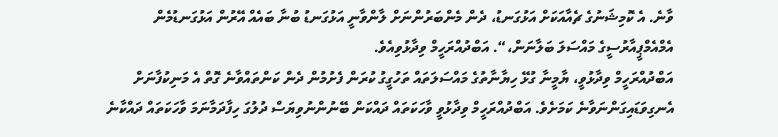ވާނެ. އެ ކޮމިޝަނުގެ ޗެއާއަކަށް އަޅުގަނޑު، ދެން މެންބަރުންނަށް ލާންވާނީ އަޅުގަނޑު ބުނާ ބައެއް އޭރުން އަޅުގަނޑުމެން އެމްއެމްޕީއާރުސީގެ މައްސަލަ ބަލާނަން،“. އަބްދުއްރަހީމް ވިދާޅުވިއެވެ.
އަބްދުއްރަހީމް ވިދާޅުވީ، ޔާމީނާ ގުޅޭ ހިޔާނާތުގެ މައްސަލަތައް ތަހުގީގު ކުރަން ފެށުމުން ދެން ކަންތައްވާނެ ގޮތް އެ މަނިކުފާނަށް އެނގިވަޑައިގަންނަވާނެ ކަމަށެވެ. އަބްދުއްރަހީމް ވިދާޅުވީ ވާހަކަތައް ދައްކަން ބޭނުންނުވިޔަސް ދުލުގަ ހިފާދަމާނަމަ ވާހަކަތައް ދައްކާނެ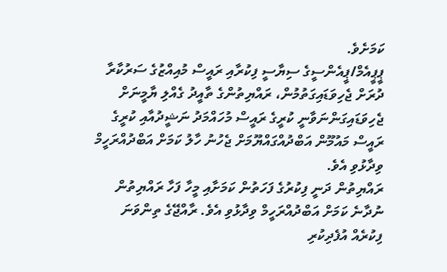ކަމަށެވެ.
ޕީޕީއެމް/ޕީއެންސީގެ ސިޔާސީ ފިކުރާއި ރައީސް މުއިއްޒުގެ ސަރުކާރާ ދުރަށް ޖެހިވަޑައިގަތުމުން، ރައްޔިތުންގެ ތާއީދު ގެއްލި ޔާމީނަށް ޖެހިވަޑައިގަންނަވާނީ ކުރީގެ ރައީސް މުހައްމަދު ނަޝީދުއާއި ކުރީގެ ރައީސް މައުމޫން އަބްދުއްގައްޔޫމަށް ޖެހުނު ހާލު ކަމަށް އަބްދުއްރަހީމް ވިދާޅުވި އެވެ.
ރައްޔިތުން ދަނީ ފިކުރުގެ ފަހަތުން ކަމަށާއި މީހާ ފަހާ ރައްޔިތުން ނުދާނެ ކަމަށް އަބްދުއްރަހީމް ވިދާޅުވި އެވެ. ރާއްޖޭގެ ތިންވަނަ ފިކުރެއް އުފެދިކުރި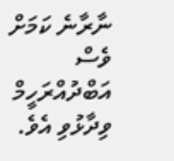ނާރާނެ ކަމަށް ވެސް އަބްދުއްރަހީމް ވިދާޅުވި އެވެ.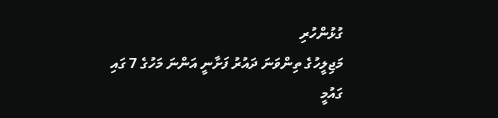ގުޅުންހުރި
މަޖިލީހުގެ ތިންވަނަ ދައުރު ފަށާނީ އަންނަ މަހުގެ 7 ގައި
ގައުމީ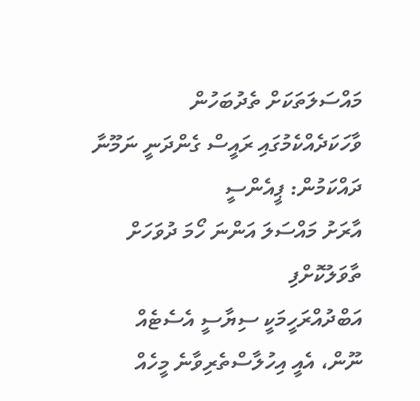މައްސަލަތަކަށް ތެދުބަހުން ވާހަކަދެއްކެމުގައި ރައީސް ގެންދަނީ ނަމޫނާ ދައްކަމުން: ޕީއެންސީ
އާރަށު މައްސަލަ އަންނަ ހޯމަ ދުވަހަށް ތާވަލުކޮށްފި
އަބްދުއްރަހީމަކީ ސިޔާސީ އެސެޓެއް ނޫން، އެއީ އިހުލާސްތެރިވާނެ މީހެއް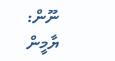ނޫން: ޔާމީން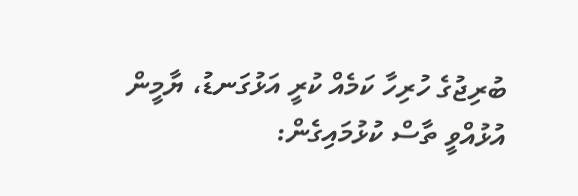ބުރިޖުގެ ހުރިހާ ކަމެއް ކުރީ އަޅުގަނޑު، ޔާމީން އުޅުއްވީ ތާސް ކުޅުމައިގެން: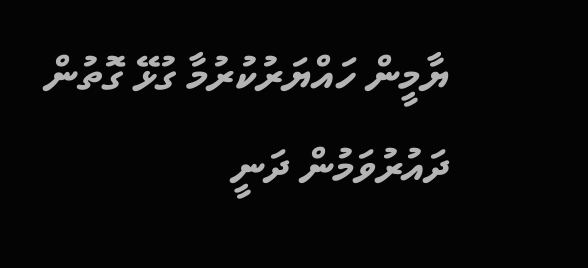ޔާމީން ހައްޔަރުކުރުމާ ގުޅޭ ގޮތުން ދައުރުވަމުން ދަނީ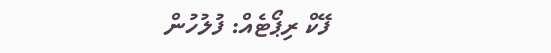ފޭކް ރިޕޯޓެއް: ފުލުހުން